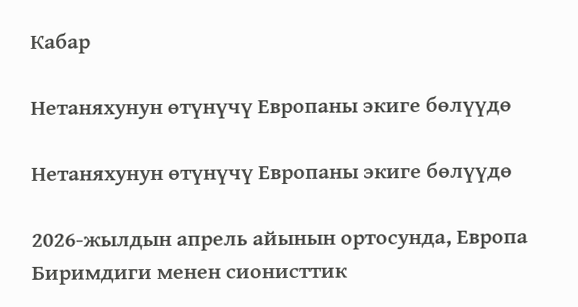Кабар

Нетаняхунун өтүнүчү Европаны экиге бөлүүдө

Нетаняхунун өтүнүчү Европаны экиге бөлүүдө

2026-жылдын апрель айынын ортосунда, Европа Биримдиги менен сионисттик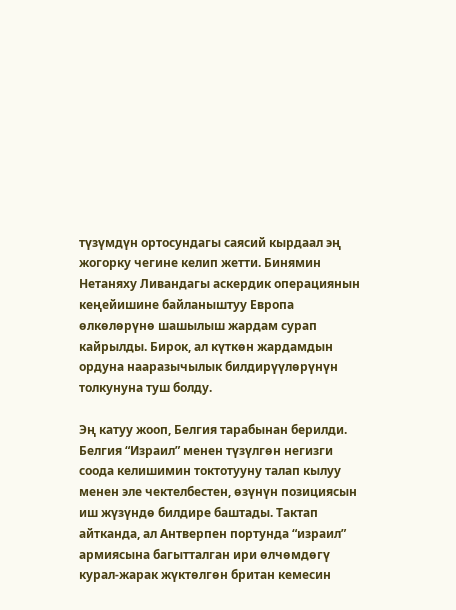түзүмдүн ортосундагы саясий кырдаал эң жогорку чегине келип жетти. Бинямин Нетаняху Ливандагы аскердик операциянын кеңейишине байланыштуу Европа өлкөлөрүнө шашылыш жардам сурап кайрылды. Бирок, ал күткөн жардамдын ордуна нааразычылык билдирүүлөрүнүн толкунуна туш болду.

Эң катуу жооп, Белгия тарабынан берилди. Белгия “Израил” менен түзүлгөн негизги соода келишимин токтотууну талап кылуу менен эле чектелбестен, өзүнүн позициясын иш жүзүндө билдире баштады. Тактап айтканда, ал Антверпен портунда “израил” армиясына багытталган ири өлчөмдөгү курал-жарак жүктөлгөн британ кемесин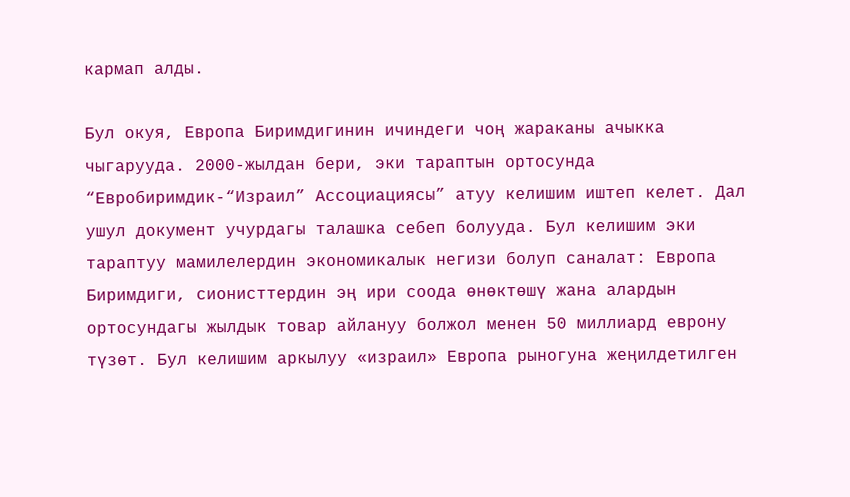кармап алды.

Бул окуя, Европа Биримдигинин ичиндеги чоң жараканы ачыкка чыгарууда. 2000-жылдан бери, эки тараптын ортосунда “Евробиримдик-“Израил” Ассоциациясы” атуу келишим иштеп келет. Дал ушул документ учурдагы талашка себеп болууда. Бул келишим эки тараптуу мамилелердин экономикалык негизи болуп саналат: Европа Биримдиги, сионисттердин эң ири соода өнөктөшү жана алардын ортосундагы жылдык товар айлануу болжол менен 50 миллиард еврону түзөт. Бул келишим аркылуу «израил» Европа рыногуна жеңилдетилген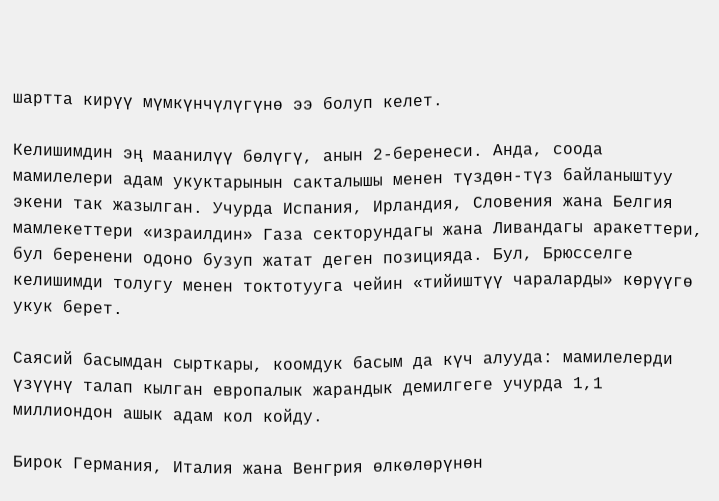шартта кирүү мүмкүнчүлүгүнө ээ болуп келет.

Келишимдин эң маанилүү бөлүгү, анын 2-беренеси. Анда, соода мамилелери адам укуктарынын сакталышы менен түздөн-түз байланыштуу экени так жазылган. Учурда Испания, Ирландия, Словения жана Белгия мамлекеттери «израилдин» Газа секторундагы жана Ливандагы аракеттери, бул беренени одоно бузуп жатат деген позицияда. Бул, Брюсселге келишимди толугу менен токтотууга чейин «тийиштүү чараларды» көрүүгө укук берет.

Саясий басымдан сырткары, коомдук басым да күч алууда: мамилелерди үзүүнү талап кылган европалык жарандык демилгеге учурда 1,1 миллиондон ашык адам кол койду.

Бирок Германия, Италия жана Венгрия өлкөлөрүнөн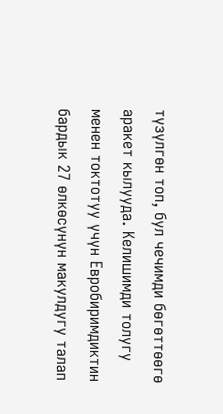түзүлгөн топ, бул чечимди бөгөттөөгө аракет кылууда. Келишимди толугу менен токтотуу үчүн Евробиримдиктин бардык 27 өлкөсүнүн макулдугу талап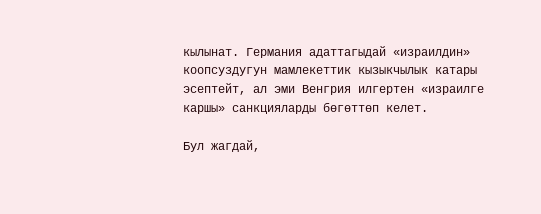кылынат. Германия адаттагыдай «израилдин» коопсуздугун мамлекеттик кызыкчылык катары эсептейт, ал эми Венгрия илгертен «израилге каршы» санкцияларды бөгөттөп келет.

Бул жагдай,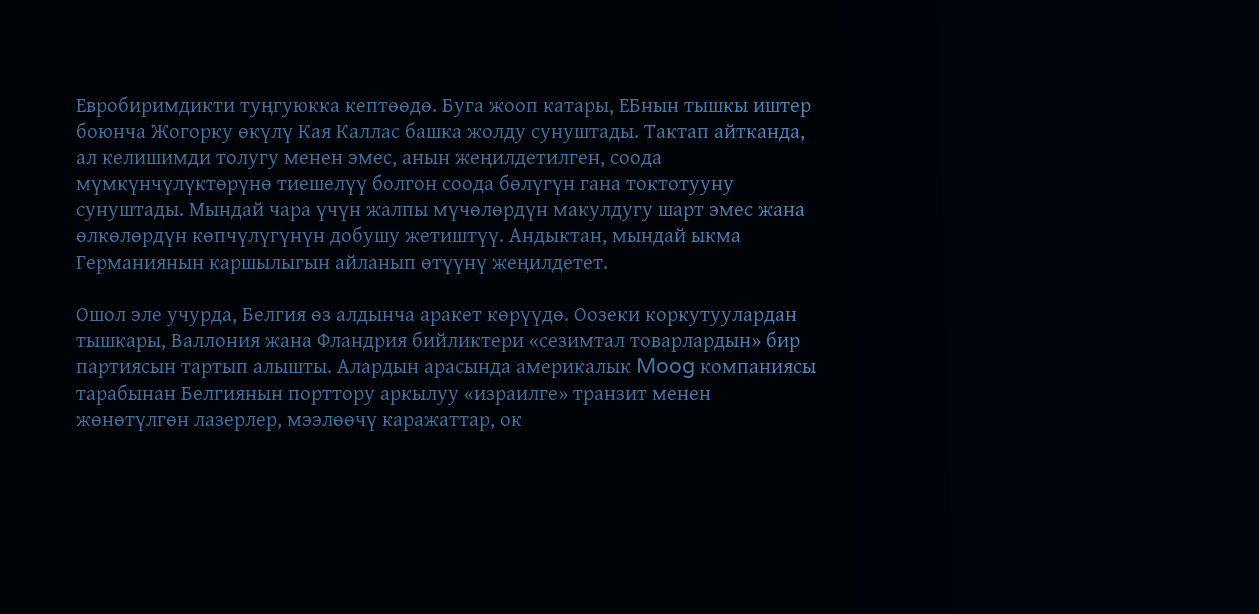Евробиримдикти туңгуюкка кептөөдө. Буга жооп катары, ЕБнын тышкы иштер боюнча Жогорку өкүлү Кая Каллас башка жолду сунуштады. Тактап айтканда, ал келишимди толугу менен эмес, анын жеңилдетилген, соода мүмкүнчүлүктөрүнө тиешелүү болгон соода бөлүгүн гана токтотууну сунуштады. Мындай чара үчүн жалпы мүчөлөрдүн макулдугу шарт эмес жана өлкөлөрдүн көпчүлүгүнүн добушу жетиштүү. Андыктан, мындай ыкма Германиянын каршылыгын айланып өтүүнү жеңилдетет.

Ошол эле учурда, Белгия өз алдынча аракет көрүүдө. Оозеки коркутуулардан тышкары, Валлония жана Фландрия бийликтери «сезимтал товарлардын» бир партиясын тартып алышты. Алардын арасында америкалык Moog компаниясы тарабынан Белгиянын порттору аркылуу «израилге» транзит менен жөнөтүлгөн лазерлер, мээлөөчү каражаттар, ок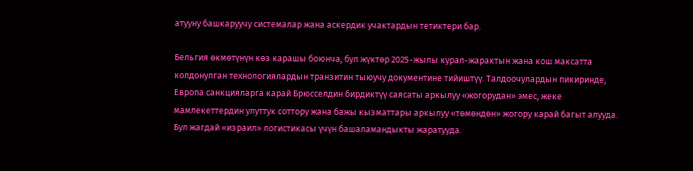атууну башкаруучу системалар жана аскердик учактардын тетиктери бар.

Бельгия өкмөтүнүн көз карашы боюнча, бул жүктөр 2025-жылы курал-жарактын жана кош максатта колдонулган технологиялардын транзитин тыюучу документине тийиштүү. Талдоочулардын пикиринде, Европа санкцияларга карай Брюсселдин бирдиктүү саясаты аркылуу «жогорудан» эмес, жеке мамлекеттердин улуттук соттору жана бажы кызматтары аркылуу «төмөндөн» жогору карай багыт алууда. Бул жагдай «израил» логистикасы үчүн башаламандыкты жаратууда.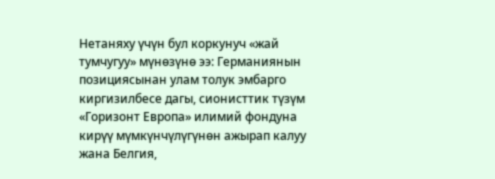Нетаняху үчүн бул коркунуч «жай тумчугуу» мүнөзүнө ээ: Германиянын позициясынан улам толук эмбарго киргизилбесе дагы, сионисттик түзүм «Горизонт Европа» илимий фондуна кирүү мүмкүнчүлүгүнөн ажырап калуу жана Белгия,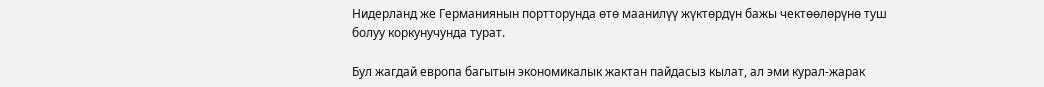Нидерланд же Германиянын портторунда өтө маанилүү жүктөрдүн бажы чектөөлөрүнө туш болуу коркунучунда турат.

Бул жагдай европа багытын экономикалык жактан пайдасыз кылат, ал эми курал-жарак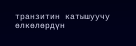транзитин катышуучу өлкөлөрдүн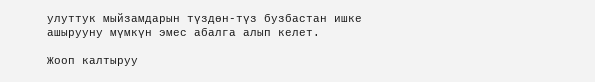улуттук мыйзамдарын түздөн-түз бузбастан ишке ашырууну мүмкүн эмес абалга алып келет.

Жооп калтыруу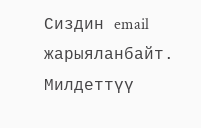Сиздин email жарыяланбайт. Милдеттүү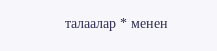талаалар * менен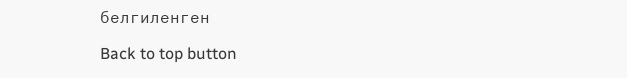белгиленген

Back to top button